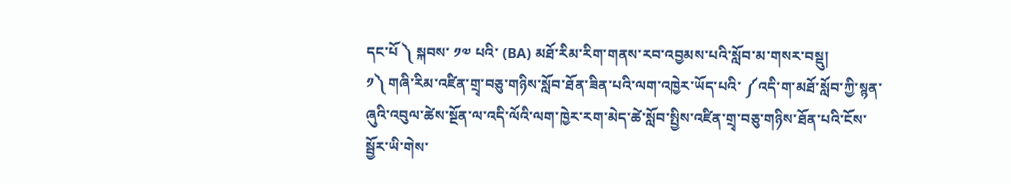དང་པོ ༽ སྐབས་ ༡༧ པའི་ (BA) མཐོ་རིམ་རིག་གནས་རབ་འབྱམས་པའི་སློབ་མ་གསར་བསྡུ།
༡༽ གཞི་རིམ་འཛིན་གྲྭ་བཅུ་གཉིས་སློབ་ཐོན་ཟིན་པའི་ལག་འཁྱེར་ཡོད་པའི་ ༼འདི་ག་མཐོ་སློབ་ཀྱི་སྙན་ཞུའི་འབུལ་ཚེས་སྔོན་ལ་འདི་ལོའི་ལག་ཁྱེར་རག་མེད་ཚེ་སློབ་སྤྱིས་འཛིན་གྲྭ་བཅུ་གཉིས་ཐོན་པའི་ངོས་སྦྱོར་ཡི་གེས་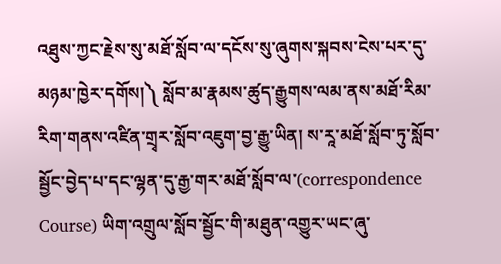འཐུས་ཀྱང་རྗེས་སུ་མཐོ་སློབ་ལ་དངོས་སུ་ཞུགས་སྐབས་ངེས་པར་དུ་མཉམ་ཁྱེར་དགོས།༽ སློབ་མ་རྣམས་ཚུད་རྒྱུགས་ལམ་ནས་མཐོ་རིམ་རིག་གནས་འཛིན་གྲྭར་སློབ་འཇུག་བྱ་རྒྱུ་ཡིན། ས་རཱ་མཐོ་སློབ་ཏུ་སློབ་སྦྱོང་བྱེད་པ་དང་ལྷན་དུ་རྒྱ་གར་མཐོ་སློབ་ལ་(correspondence Course) ཡིག་འགྲུལ་སློབ་སྦྱོང་གི་མཐུན་འགྱུར་ཡང་ཞུ་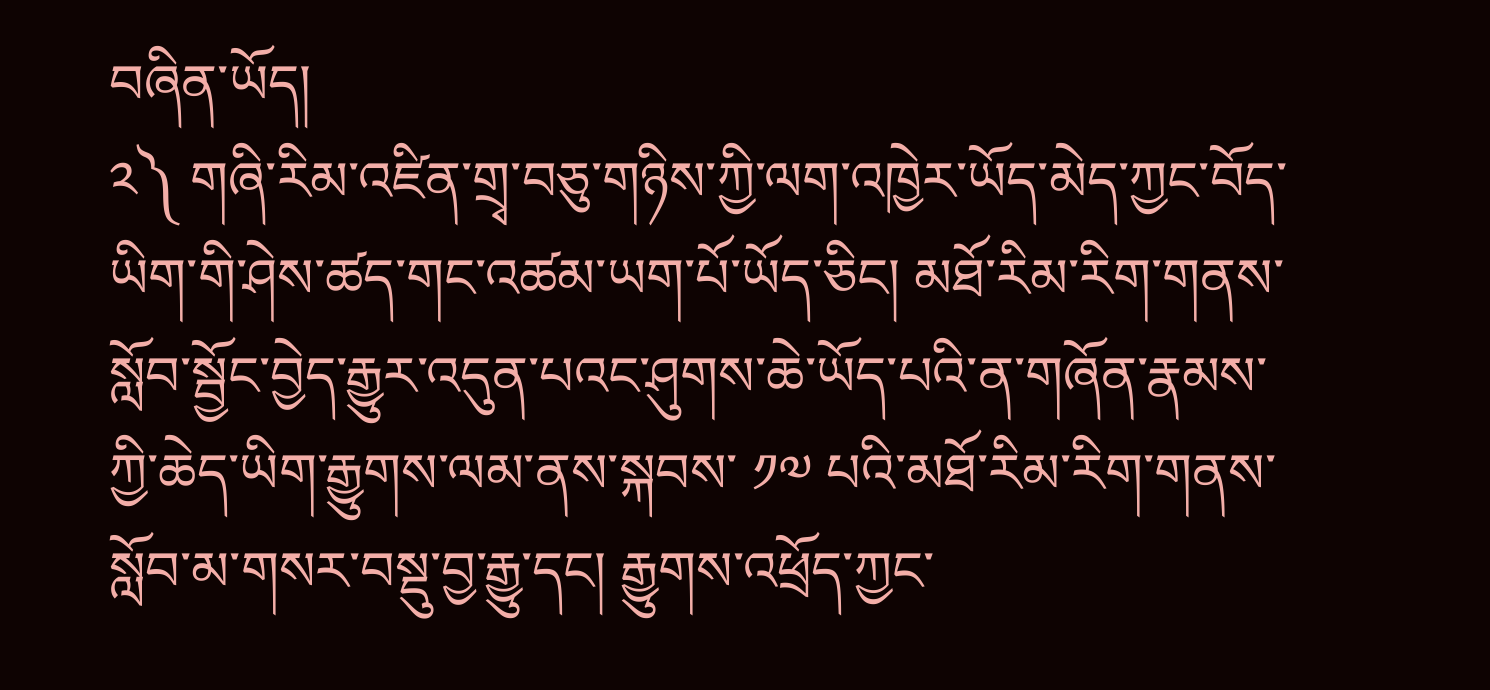བཞིན་ཡོད།
༢༽ གཞི་རིམ་འཛིན་གྲྭ་བཅུ་གཉིས་ཀྱི་ལག་འཁྱེར་ཡོད་མེད་ཀྱང་བོད་ཡིག་གི་ཤེས་ཚད་གང་འཚམ་ཡག་པོ་ཡོད་ཅིང། མཐོ་རིམ་རིག་གནས་སློབ་སྦྱོང་བྱེད་རྒྱུར་འདུན་པའང་ཤུགས་ཆེ་ཡོད་པའི་ན་གཞོན་རྣམས་ཀྱི་ཆེད་ཡིག་རྒྱུགས་ལམ་ནས་སྐབས་ ༡༧ པའི་མཐོ་རིམ་རིག་གནས་སློབ་མ་གསར་བསྡུ་བྱ་རྒྱུ་དང། རྒྱུགས་འཕྲོད་ཀྱང་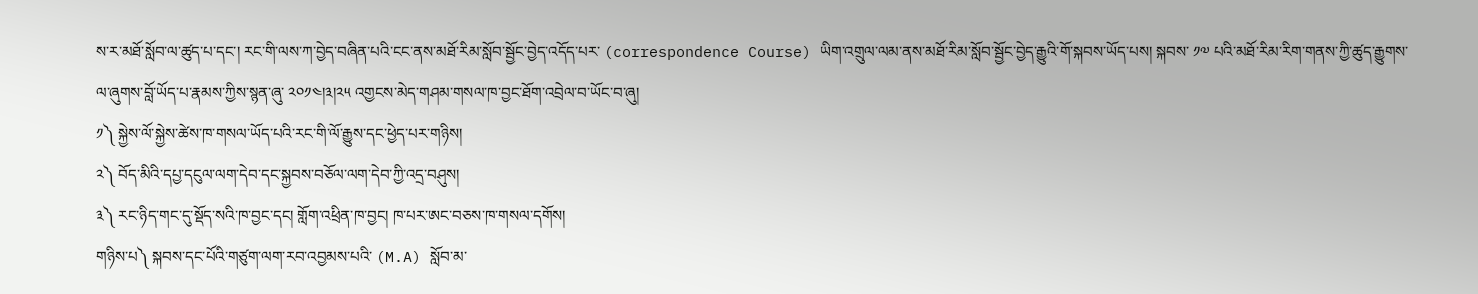ས་ར་མཐོ་སློབ་ལ་ཚུད་པ་དང་། རང་གི་ལས་ཀ་བྱེད་བཞིན་པའི་ངང་ནས་མཐོ་རིམ་སློབ་སྦྱོང་བྱེད་འདོད་པར་ (correspondence Course) ཡིག་འགྲུལ་ལམ་ནས་མཐོ་རིམ་སློབ་སྦྱོང་བྱེད་རྒྱུའི་གོ་སྐབས་ཡོད་པས། སྐབས་ ༡༧ པའི་མཐོ་རིམ་རིག་གནས་ཀྱི་ཚུད་རྒྱུགས་ལ་ཞུགས་བློ་ཡོད་པ་རྣམས་ཀྱིས་སྙན་ཞུ་ ༢༠༡༤།༣།༢༥ འགྱངས་མེད་གཤམ་གསལ་ཁ་བྱང་ཐོག་འབྲེལ་བ་ཡོང་བ་ཞུ།
༡༽ སྐྱེས་ལོ་སྐྱེས་ཚེས་ཁ་གསལ་ཡོད་པའི་རང་གི་ལོ་རྒྱུས་དང་ཕྱེད་པར་གཉིས།
༢༽ བོད་མིའི་དཔྱ་དངུལ་ལག་དེབ་དང་སྐྱབས་བཅོལ་ལག་དེབ་ཀྱི་འདྲ་བཤུས།
༣༽ རང་ཉིད་གང་དུ་སྡོད་སའི་ཁ་བྱང་དང། གློག་འཕྲིན་ཁ་བྱང། ཁ་པར་ཨང་བཅས་ཁ་གསལ་དགོས།
གཉིས་པ༽ སྐབས་དང་པོའི་གཙུག་ལག་རབ་འབྱམས་པའི་ (M.A) སློབ་མ་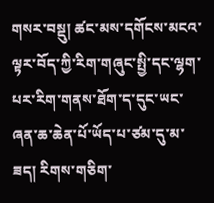གསར་བསྡུ། ཚང་མས་དགོངས་མངའ་ལྟར་བོད་ཀྱི་རིག་གཞུང་སྤྱི་དང་ལྷག་པར་རིག་གནས་ཐོག་ད་དུང་ཡང་ཞན་ཆ་ཆེན་པོ་ཡོད་པ་ཙམ་དུ་མ་ཟད། རིགས་གཅིག་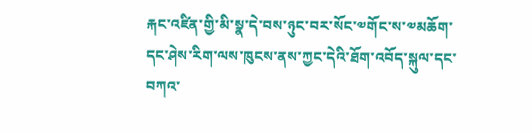རྐང་འཛིན་གྱི་མི་སྣ་དེ་བས་ཉུང་བར་སོང་༧གོང་ས་༧མཆོག་དང་ཤེས་རིག་ལས་ཁུངས་ནས་ཀྱང་དེའི་ཐོག་འབོད་སྐུལ་དང་བཀའ་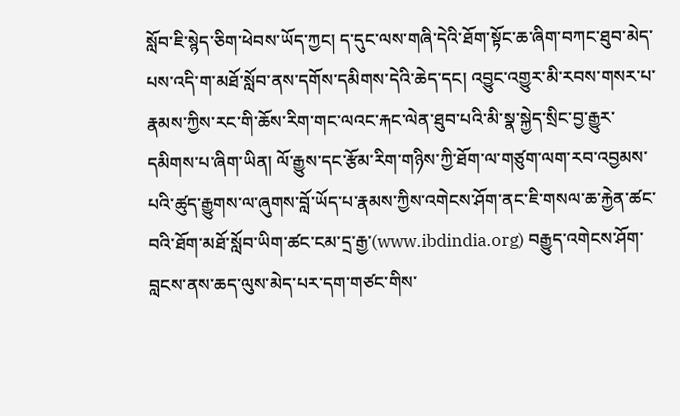སློབ་ཇི་སྙེད་ཅིག་ཕེབས་ཡོད་ཀྱང། ད་དུང་ལས་གཞི་དེའི་ཐོག་སྟོང་ཆ་ཞིག་བཀང་ཐུབ་མེད་པས་འདི་ག་མཐོ་སློབ་ནས་དགོས་དམིགས་དེའི་ཆེད་དང། འབྱུང་འགྱུར་མི་རབས་གསར་པ་རྣམས་ཀྱིས་རང་གི་ཆོས་རིག་གང་ལའང་རྐང་ལེན་ཐུབ་པའི་མི་སྣ་སྐྱེད་སྲིང་བྱ་རྒྱུར་དམིགས་པ་ཞིག་ཡིན། ལོ་རྒྱུས་དང་རྩོམ་རིག་གཉིས་ཀྱི་ཐོག་ལ་གཙུག་ལག་རབ་འབྱམས་པའི་ཚུད་རྒྱུགས་ལ་ཞུགས་བློ་ཡོད་པ་རྣམས་ཀྱིས་འགེངས་ཤོག་ནང་ཇི་གསལ་ཆ་རྐྱེན་ཚང་བའི་ཐོག་མཐོ་སློབ་ཡིག་ཚང་ངམ་དྲ་རྒྱ་(www.ibdindia.org) བརྒྱུད་འགེངས་ཤོག་བླངས་ནས་ཆད་ལུས་མེད་པར་དག་གཙང་གིས་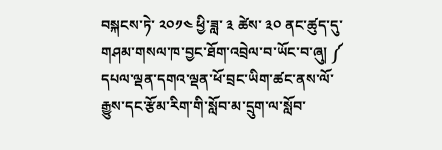བསྐངས་ཏེ་ ༢༠༡༤ ཕྱི་ཟླ་ ༣ ཚེས་ ༣༠ ནང་ཚུད་དུ་གཤམ་གསལ་ཁ་བྱང་ཐོག་འབྲེལ་བ་ཡོང་བ་ཞུ། ༼ དཔལ་ལྡན་དགའ་ལྡན་ཕོ་བྲང་ཡིག་ཚང་ནས་ལོ་རྒྱུས་དང་རྩོམ་རིག་གི་སློབ་མ་དྲུག་ལ་སློབ་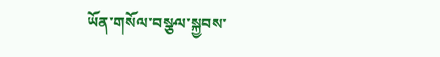ཡོན་གསོལ་བསྩལ་སྐྱབས་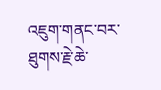འཇུག་གནང་བར་ཐུགས་རྗེ་ཆེ་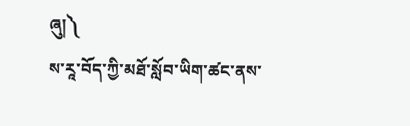ཞུ།༽
ས་རཱ་བོད་ཀྱི་མཐོ་སློབ་ཡིག་ཚང་ནས་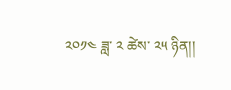༢༠༡༤ ཟླ་ ༢ ཚེས་ ༢༥ ཉིན།།